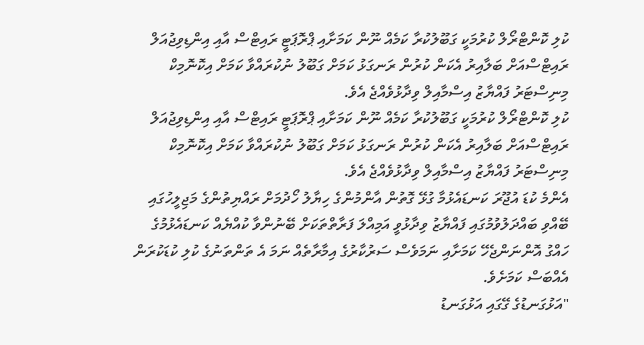ކުލި ކޮންޓްރޯލް ކުރުމަކީ ގަބޫލުކުރާ ކަމެއް ނޫން ކަމަށާއި ޕްރޮޕަޓީ ރައިޓްސް އާއި އިންޑިވިޖުއަލް ރައިޓްސްއަށް ބަލާއިރު އެކަން ކުރުން ރަނގަޅު ކަމަށް ގަބޫލު ނުކުރައްވާ ކަމަށް އިކޮނޮމިކް މިނިސްޓަރު ފައްޔާޒު އިސްމާއިލް ވިދާޅުވެއްޖެ އެވެ.
ކުލި ކޮންޓްރޯލް ކުރުމަކީ ގަބޫލުކުރާ ކަމެއް ނޫން ކަމަށާއި ޕްރޮޕަޓީ ރައިޓްސް އާއި އިންޑިވިޖުއަލް ރައިޓްސްއަށް ބަލާއިރު އެކަން ކުރުން ރަނގަޅު ކަމަށް ގަބޫލު ނުކުރައްވާ ކަމަށް އިކޮނޮމިކް މިނިސްޓަރު ފައްޔާޒު އިސްމާއިލް ވިދާޅުވެއްޖެ އެވެ.
އެންމެ ކުޑަ އުޖޫރަ ކަނޑައެޅުމާ ގުޅޭ ގޮތުން އާންމުންގެ ހިޔާލު ހޯދުމަށް ރައްޔިތުންގެ މަޖިލީހުގައި ބޭއްވި ބައްދަލުވުމުގައި ފައްޔާޒު ވިދާޅުވީ އަމިއްލަ ފަރާތްތަކަށް ބޭނުންވާ ކުއްޔެއް ކަނޑައެޅުމުގެ ހައްގު އޮންނަންޖެހޭ ކަމަށާއި ނަމަވެސް ސަރުކާރުގެ އިމާރާތެއް ނަމަ އެ ތަންތަނުގެ ކުލި ކުޑަކުރަން އެއްބަސް ކަމަށެވެ.
"އަޅުގަނޑުގެ ގޭގައި އަޅުގަނޑު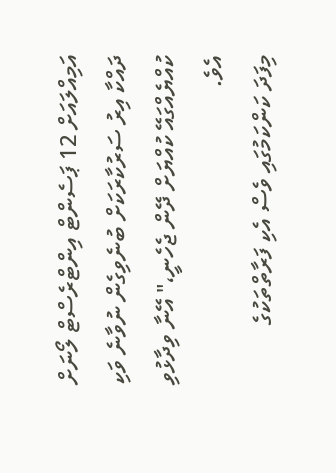އަމިއްލައަށް 12 ޕަސެންޓް އިންޓްރެސްޓް ލޯނަށް ދައްކާ އިރު ސަރުކާރަކަށް ބުނެވިގެން ނުވާނެ ވަކި ކުއްޔެއްގައޭ ކުއްޔަށް ދޭން ޖެހެނީ،" އޭނާ ވިދާޅުވި އެވެ.
މިފަދަ ކަންކަމުގައި ވެސް އެކި ފަރާތްތަކުގެ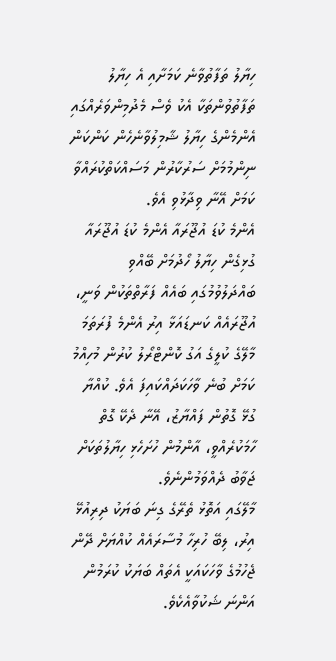ހިޔާލު ތަފާތުވާނެ ކަމަށާއި އެ ހިޔާލު ތަފާތުވުންތަކާ އެކު ވެސް މެދުމިންވަރެއްގައި އެންމެންގެ ހިޔާލު ޝާމިލުވާނެހެން ކަންކަން ނިންމުމަށް ސަރުކާރުން މަސައްކަތްކުރައްވާ ކަމަށް އޭނާ ވިދާޅުވި އެވެ.
އެންމެ ކުޑަ އުޖޫރައާ އެންމެ ކުޑަ އުޖޫރައާ ގުޅިގެން ހިޔާލު ހޯދުމަށް ބޭއްވި ބައްދަލުވުމުގައި ބައެއް ފަރާތްތަކުން ވަނީ، އުޖޫރައެއް ކަނޑައަޅާ އިރު އެންމެ ފުރަތަމަ މާލޭގެ ކުލީގެ އަގު ކޮންޓްރޯލު ކުރުން މުހިއްމު ކަމަށް ބުނެ ވާހަކަދައްކައިފަ އެވެ. ކުއްޔާ ގުޅޭ ގޮތުން ފައްޔާޒު، އޭނާ ދެކޭ ގޮތް ހާމަކުރެއްވީ، އާންމުން ހުށަހެޅި ހިޔާލުތަކަށް ޖަވާބު ދެއްވަމުންނެވެ.
މާލޭގައި އަތޮޅު ތެރޭގެ ގިނަ ބަޔަކު ދިރިއުޅޭ އިރު، ލިބޭ ހުރިހާ މުސާރައެއް ކުއްޔަށް ދޭން ޖެހުމުގެ ވާހަކައަކީ އެތައް ބަޔަކު ކުރަމުން އަންނަ ޝަކުވާއެކެވެ.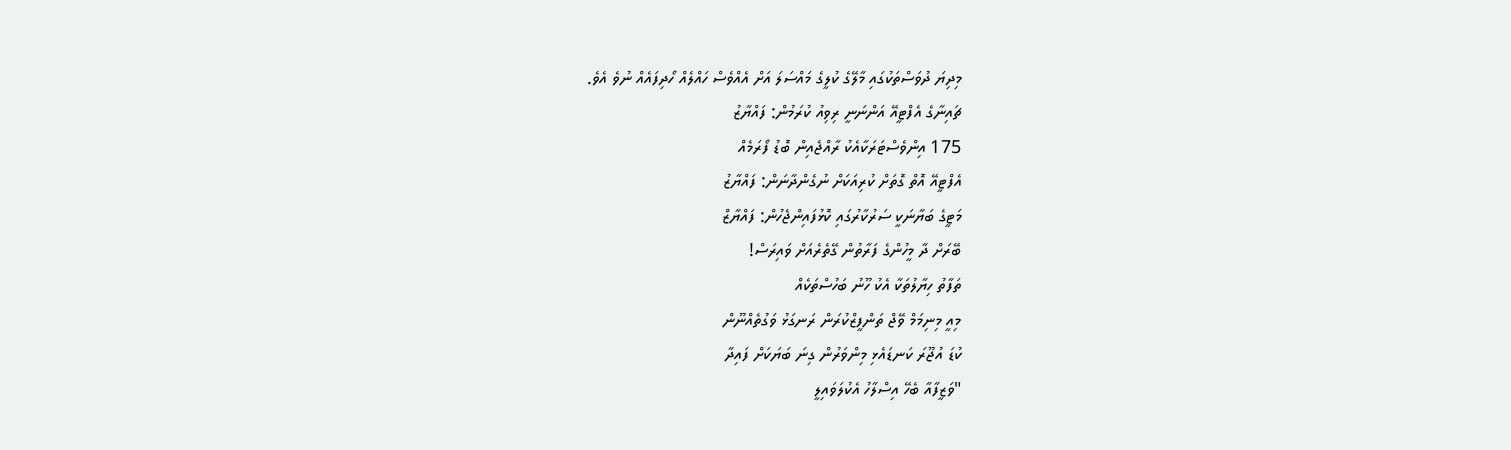މިދިޔަ ދުވަސްތަކުގައި މާލޭގެ ކުލީގެ މައްސަލަ އަށް އެއްވެސް ހައްލެއް ހޯދިފައެއް ނުވެ އެވެ.
ޗައިނާގެ އެފްޓީއޭ އަންނަނީ ރިވިއު ކުރަމުން: ފައްޔާޒު
175 އިންވެސްޓަރަކާއެކު ރާއްޖެއިން ބޮޑު ފޯރަމެއް
އެފްޓީއޭ އޮތް ގޮތަށް ކުރިއަކަށް ނުގެންދާނަން: ފައްޔާޒު
މަޓީގެ ބަޔާނަކީ ސަރުކާރުގައި ކޮޅުފައިންޖެހުން: ފައްޔާޒް
ބޭރަށް ދާ މީހުންގެ ފަރާތުން ގޭތެރެއަށް ވައިރަސް!
ތަފާތު ހިޔާލުތަކާ އެކު ހޫނު ބަހުސްތަކެއް
މިއީ މިނިމަމް ވޭޖް ތަންފީޒްކުރަން ރަނގަޅު ވަގުތެއްނޫން
ކުޑަ އުޖޫރަ ކަނޑައެޅި މިންވަރުން ގިނަ ބަޔަކަށް ފައިދާ
"ވަޒީފާއާ ބެހޭ އިސްލާހު އެކުލަވައިލީ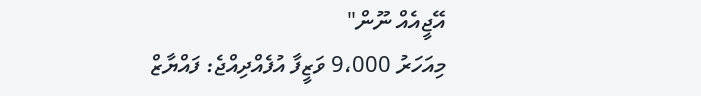އޭޖީއެއް ނޫން"
މިއަހަރު 9،000 ވަޒީފާ އުފެއްދިއްޖެ: ފައްޔާޒް